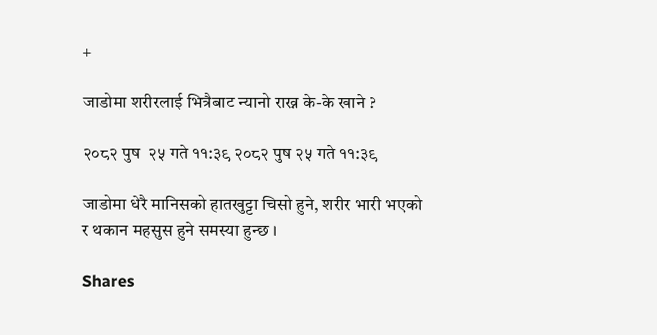+

जाडोमा शरीरलाई भित्रैबाट न्यानो राख्न के-के खाने ?

२०८२ पुष  २५ गते ११:३९ २०८२ पुष २५ गते ११:३९

जाडोमा धेरै मानिसको हातखुट्टा चिसो हुने, शरीर भारी भएको र थकान महसुस हुने समस्या हुन्छ ।

Shares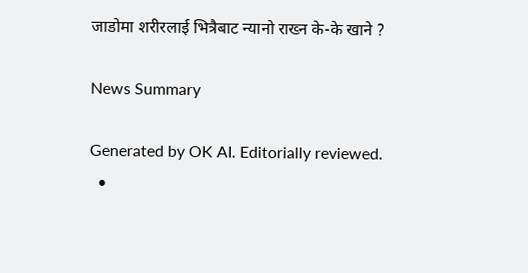जाडोमा शरीरलाई भित्रैबाट न्यानो राख्न के-के खाने ?

News Summary

Generated by OK AI. Editorially reviewed.
  •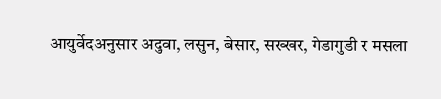आयुर्वेदअनुसार अदुवा, लसुन, बेसार, सख्खर, गेडागुडी र मसला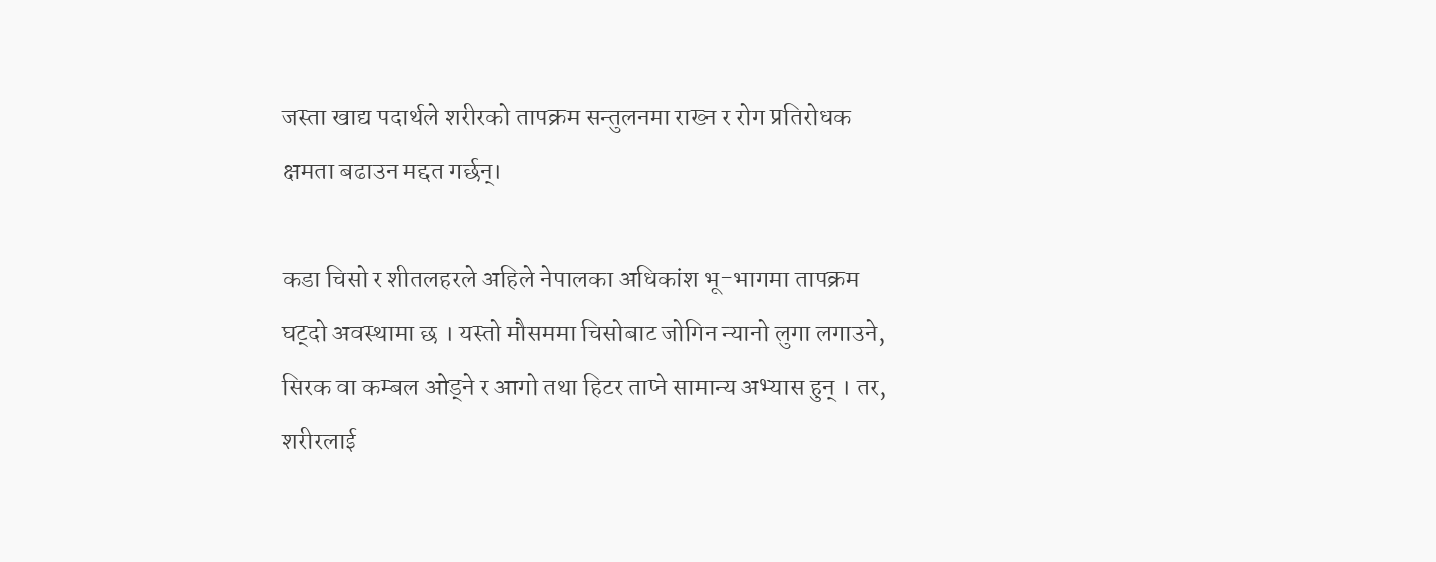जस्ता खाद्य पदार्थले शरीरको तापक्रम सन्तुलनमा राख्न र रोग प्रतिरोधक क्षमता बढाउन मद्दत गर्छन्।

कडा चिसो र शीतलहरले अहिले नेपालका अधिकांश भू-भागमा तापक्रम घट्दो अवस्थामा छ । यस्तो मौसममा चिसोबाट जोगिन न्यानो लुगा लगाउने, सिरक वा कम्बल ओड्ने र आगो तथा हिटर ताप्ने सामान्य अभ्यास हुन् । तर, शरीरलाई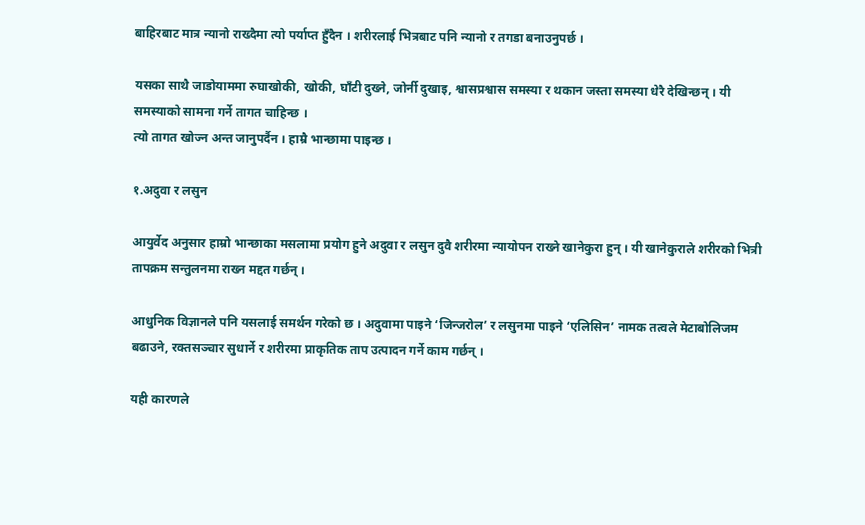बाहिरबाट मात्र न्यानो राख्दैमा त्यो पर्याप्त हुँदैन । शरीरलाई भित्रबाट पनि न्यानो र तगडा बनाउनुपर्छ ।

यसका साथै जाडोयाममा रुघाखोकी, खोकी, घाँटी दुख्ने, जोर्नी दुखाइ, श्वासप्रश्वास समस्या र थकान जस्ता समस्या धेरै देखिन्छन् । यी समस्याको सामना गर्ने तागत चाहिन्छ ।
त्यो तागत खोज्न अन्त जानुपर्दैन । हाम्रै भान्छामा पाइन्छ ।

१.अदुवा र लसुन

आयुर्वेद अनुसार हाम्रो भान्छाका मसलामा प्रयोग हुने अदुवा र लसुन दुवै शरीरमा न्यायोपन राख्ने खानेकुरा हुन् । यी खानेकुराले शरीरको भित्री तापक्रम सन्तुलनमा राख्न मद्दत गर्छन् ।

आधुनिक विज्ञानले पनि यसलाई समर्थन गरेको छ । अदुवामा पाइने ‘जिन्जरोल’ र लसुनमा पाइने ‘एलिसिन’ नामक तत्वले मेटाबोलिजम बढाउने, रक्तसञ्चार सुधार्ने र शरीरमा प्राकृतिक ताप उत्पादन गर्ने काम गर्छन् ।

यही कारणले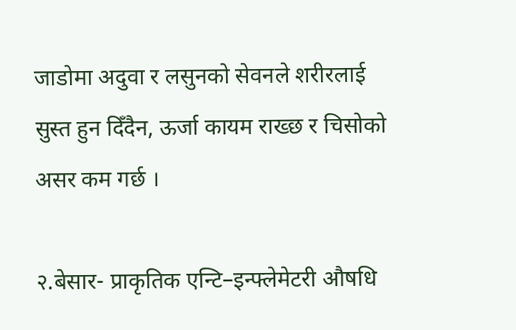जाडोमा अदुवा र लसुनको सेवनले शरीरलाई सुस्त हुन दिँदैन, ऊर्जा कायम राख्छ र चिसोको असर कम गर्छ ।

२.बेसार- प्राकृतिक एन्टि–इन्फ्लेमेटरी औषधि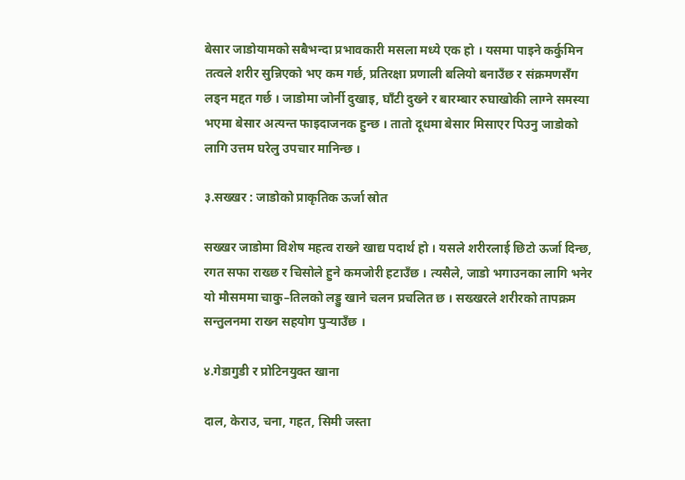बेसार जाडोयामको सबैभन्दा प्रभावकारी मसला मध्ये एक हो । यसमा पाइने कर्कुमिन तत्वले शरीर सुन्निएको भए कम गर्छ, प्रतिरक्षा प्रणाली बलियो बनाउँछ र संक्रमणसँग लड्न मद्दत गर्छ । जाडोमा जोर्नी दुखाइ, घाँटी दुख्ने र बारम्बार रुघाखोकी लाग्ने समस्या भएमा बेसार अत्यन्त फाइदाजनक हुन्छ । तातो दूधमा बेसार मिसाएर पिउनु जाडोको लागि उत्तम घरेलु उपचार मानिन्छ ।

३.सख्खर : जाडोको प्राकृतिक ऊर्जा स्रोत

सख्खर जाडोमा विशेष महत्व राख्ने खाद्य पदार्थ हो । यसले शरीरलाई छिटो ऊर्जा दिन्छ, रगत सफा राख्छ र चिसोले हुने कमजोरी हटाउँछ । त्यसैले, जाडो भगाउनका लागि भनेर यो मौसममा चाकु–तिलको लड्डु खाने चलन प्रचलित छ । सख्खरले शरीरको तापक्रम सन्तुलनमा राख्न सहयोग पुर्‍याउँछ ।

४.गेडागुडी र प्रोटिनयुक्त खाना

दाल, केराउ, चना, गहत, सिमी जस्ता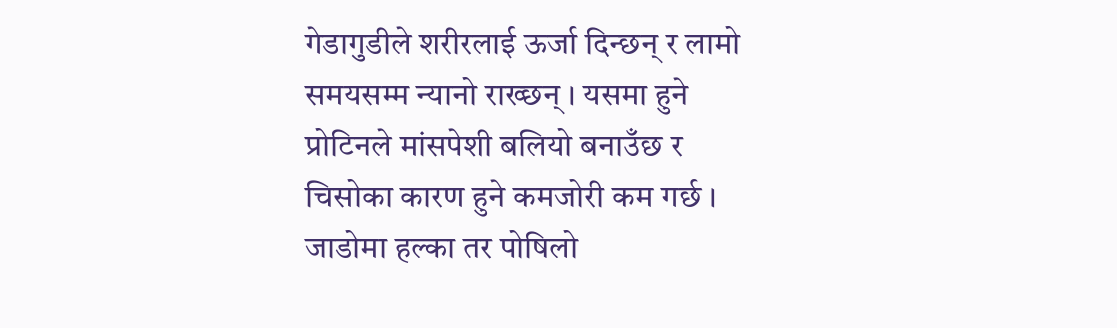गेडागुडीले शरीरलाई ऊर्जा दिन्छन् र लामो समयसम्म न्यानो राख्छन् । यसमा हुने प्रोटिनले मांसपेशी बलियो बनाउँछ र चिसोका कारण हुने कमजोरी कम गर्छ । जाडोमा हल्का तर पोषिलो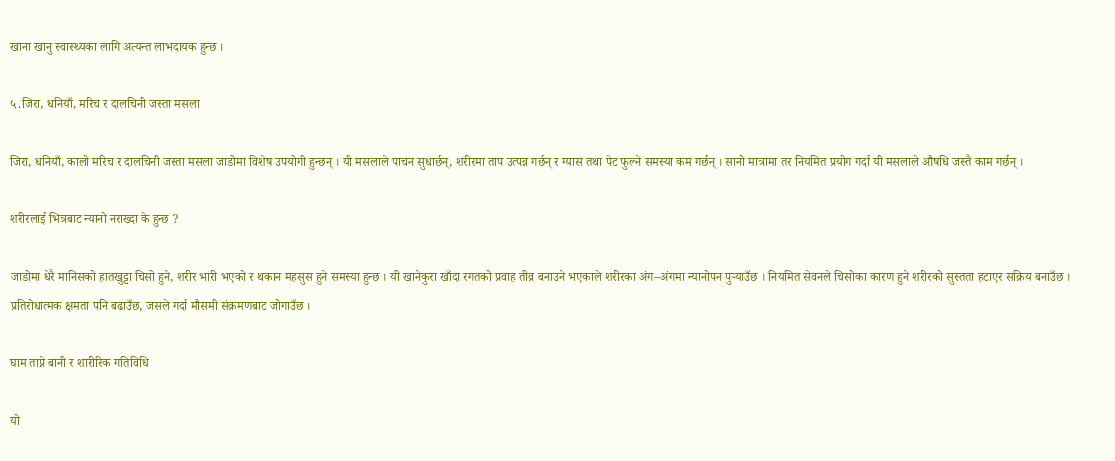खाना खानु स्वास्थ्यका लागि अत्यन्त लाभदायक हुन्छ ।

५.जिरा, धनियाँ, मरिच र दालचिनी जस्ता मसला

जिरा, धनियाँ, कालो मरिच र दालचिनी जस्ता मसला जाडोमा विशेष उपयोगी हुन्छन् । यी मसलाले पाचन सुधार्छन्, शरीरमा ताप उत्पन्न गर्छन् र ग्यास तथा पेट फुल्ने समस्या कम गर्छन् । सानो मात्रामा तर नियमित प्रयोग गर्दा यी मसलाले औषधि जस्तै काम गर्छन् ।

शरीरलाई भित्रबाट न्यानो नराख्दा के हुन्छ ?

जाडोमा धेरै मानिसको हातखुट्टा चिसो हुने, शरीर भारी भएको र थकान महसुस हुने समस्या हुन्छ । यी खानेकुरा खाँदा रगतको प्रवाह तीव्र बनाउने भएकाले शरीरका अंग–अंगमा न्यानोपन पुर्‍याउँछ । नियमित सेवनले चिसोका कारण हुने शरीरको सुस्तता हटाएर सक्रिय बनाउँछ । प्रतिरोधात्मक क्षमता पनि बढाउँछ, जसले गर्दा मौसमी संक्रमणबाट जोगाउँछ ।

घाम ताप्ने बानी र शारीरिक गतिविधि

यो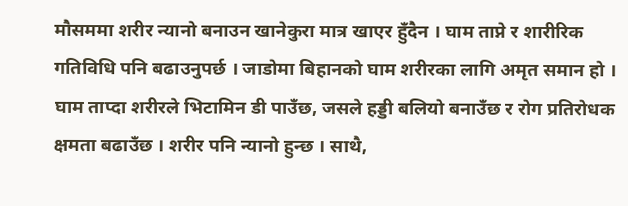मौसममा शरीर न्यानो बनाउन खानेकुरा मात्र खाएर हुँदैन । घाम ताप्ने र शारीरिक गतिविधि पनि बढाउनुपर्छ । जाडोमा बिहानको घाम शरीरका लागि अमृत समान हो । घाम ताप्दा शरीरले भिटामिन डी पाउँछ, जसले हड्डी बलियो बनाउँछ र रोग प्रतिरोधक क्षमता बढाउँछ । शरीर पनि न्यानो हुन्छ । साथै,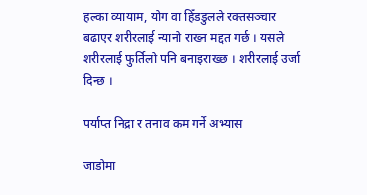हल्का व्यायाम, योग वा हिँडडुलले रक्तसञ्चार बढाएर शरीरलाई न्यानो राख्न मद्दत गर्छ । यसले शरीरलाई फुर्तिलो पनि बनाइराख्छ । शरीरलाई उर्जा दिन्छ ।

पर्याप्त निद्रा र तनाव कम गर्ने अभ्यास

जाडोमा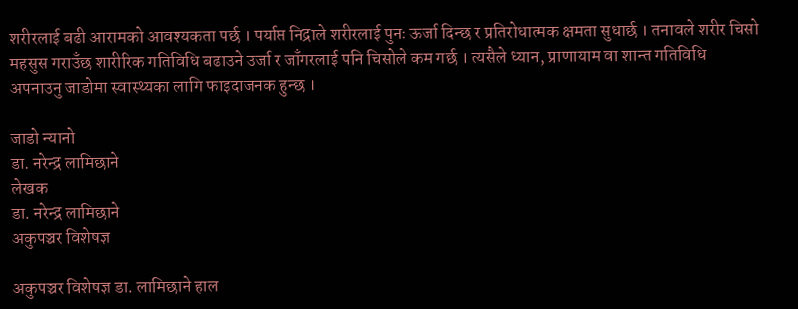शरीरलाई बढी आरामको आवश्यकता पर्छ । पर्याप्त निद्राले शरीरलाई पुनः ऊर्जा दिन्छ र प्रतिरोधात्मक क्षमता सुधार्छ । तनावले शरीर चिसो महसुस गराउँछ शारीरिक गतिविधि बढाउने उर्जा र जाँगरलाई पनि चिसोले कम गर्छ । त्यसैले ध्यान, प्राणायाम वा शान्त गतिविधि अपनाउनु जाडोमा स्वास्थ्यका लागि फाइदाजनक हुन्छ ।

जाडो न्यानो
डा. नरेन्द्र लामिछाने
लेखक
डा. नरेन्द्र लामिछाने
अकुपञ्चर विशेषज्ञ

अकुपञ्चर विशेषज्ञ डा. लामिछाने हाल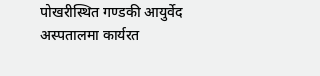पोखरीस्थित गण्डकी आयुर्वेद अस्पतालमा कार्यरत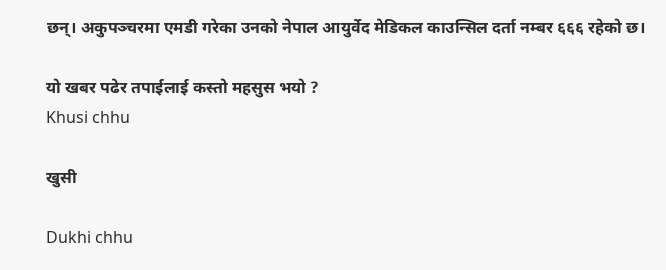छन्। अकुपञ्चरमा एमडी गरेका उनको नेपाल आयुर्वेद मेडिकल काउन्सिल दर्ता नम्बर ६६६ रहेको छ।

यो खबर पढेर तपाईलाई कस्तो महसुस भयो ?
Khusi chhu

खुसी

Dukhi chhu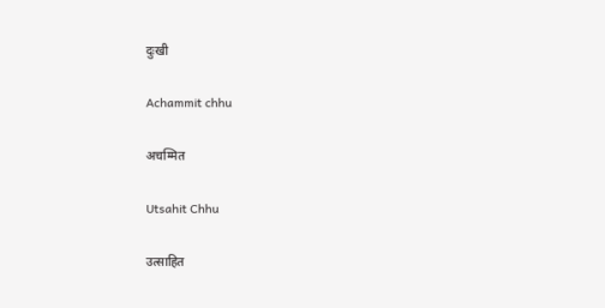दुःखी

Achammit chhu

अचम्मित

Utsahit Chhu

उत्साहित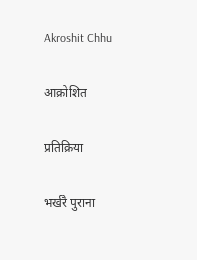Akroshit Chhu

आक्रोशित

प्रतिक्रिया

भर्खरै पुराना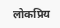लोकप्रिय